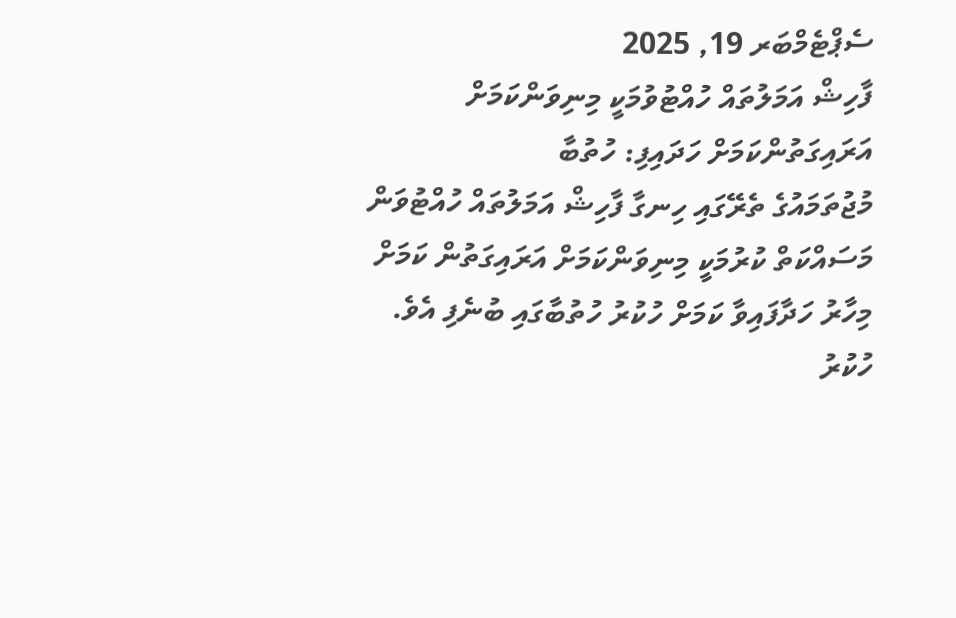ސެޕްޓެމްބަރ 19, 2025
ފާހިޝް އަމަލުތައް ހުއްޓުވުމަކީ މިނިވަންކަމަށް އަރައިގަތުންކަމަށް ހަދައިފި: ހުތުބާ
މުޖުތަމައުގެ ތެރޭގައި ހިނގާ ފާހިޝް އަމަލުތައް ހުއްޓުވަން މަސައްކަތް ކުރުމަކީ މިނިވަންކަމަށް އަރައިގަތުން ކަމަށް މިހާރު ހަދާފައިވާ ކަމަށް ހުކުރު ހުތުބާގައި ބުނެފި އެވެ.
ހުކުރު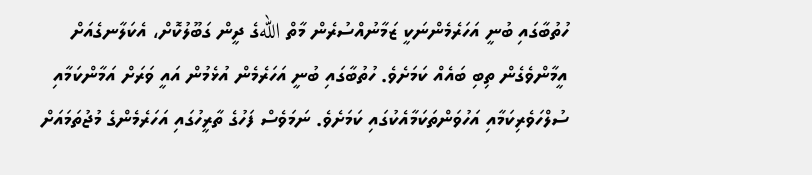ހުތުބާގައި ބުނީ އަހަރެމެންނަކީ ޒަމާނުއްސުރެން މާތް اللهގެ ދީން ގަބޫލުކޮށް، އެކަލާނގެއަށް އީމާންވެގެން ތިބި ބައެއް ކަމަށެވެ. ހުތުބާގައި ބުނީ އަހަރެމެން އުޅެމުން އައީ ވަރަށް އަމާންކަމާއި ސުލްހަވެރިކަމާއި އަހުވަންތަކަމާއެކުގައި ކަމަށެވެ. ނަމަވެސް ފަހުގެ ތާރީހުގައި އަހަރެމެންގެ މުޖުތަމައަށް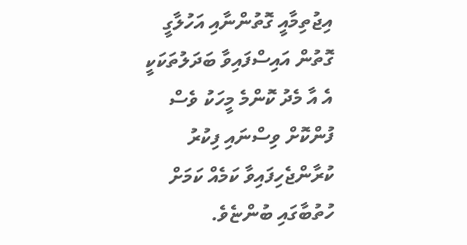އިޖުތިމާއީ ގޮތުންނާއި އަހުލާގީ ގޮތުން އައިސްފައިވާ ބަދަލުތަކަކީ އެ އާ މެދު ކޮންމެ މީހަކު ވެސް ފުންކޮށް ވިސްނައި ފިކުރު ކުރާންޖެހިފައިވާ ކަމެއް ކަމަށް ހުތުބާގައި ބުންޏެވެ.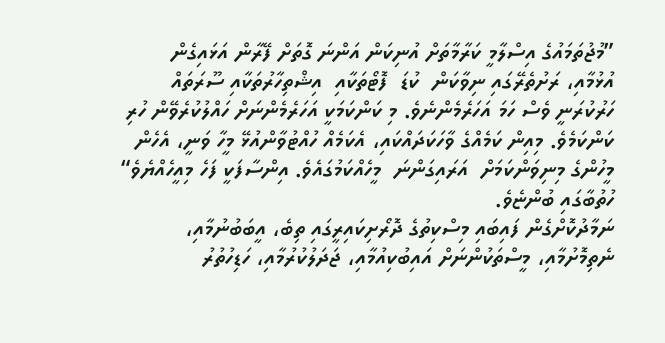”މުޖުތަމައުގެ އިސްލާމީ ކަރާމާތަށް އުނިކަން އަންނަ ގޮތަށް ފޭރާން އަޅައިގެން އުޅުމާއި، ރަށުތެރޭގައި ނިވާކަން  ކުޑަ  ފޮޓޯތަކާއި  އިޝްތިހާރުތަކާއި ސޫރަތައް ހަރުކުރަނީ ވެސް ހަމަ އަހަރެމެންނެވެ. މި ކަންކަމަކީ އަހަރެމެންނަށް ހައްލުކުރެވޭން ހުރި ކަންކަމެވެ. މިއިން ކަމެއްގެ ވާހަކަދައްކައި، އެކަމެއް ހުއްޓުވާންއުޅޭ މީހާ ވަނީ، އެހެން މީހުންގެ މިނިވަންކަމަށް  އަރައިގަންނަ  މީހެއްކަމުގައެވެ. އިންސާފަކީ ފަހެ މިއީހެއްޔެވެ“ ހުތުބާގައި ބުންޏެވެ.
ނަމާދުކޮށްގެން ފައިބައި މިސްކިތުގެ ދޮރޯށިކައިރީގައި ތިބެ، އީބަބުނުމާއި، ނެތިމޮށުމާއި، މީސްތަކުންނަށް އައިބުކިއުމާއި، ޖަދަލުކުރުމާއި، ހަޑިހުތުރު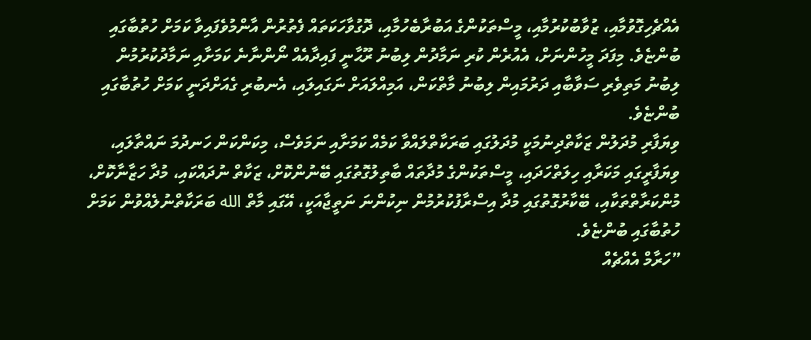އެއްޗެހިގޮވުމާއި، ޒުވާބުކުރުމާއި، މީސްތަކުންގެ އަބުރާބެހުމާއި، ދޮގުވާހަކަތައް ފެތުރުން އާންމުވެފައިވާ ކަމަށް ހުތުބާގައި ބުންޏެވެ. މިފަދަ މީހުންނަށް، އެއުރެން ކުރި ނަމާދުން ލިބުނު ރޫޙާނީ ފައިދާއެއް ނޯންނާނެ ކަމަށާއި ނަމާދުކުރުމުން ލިބުނު މަތިވެރި ސަވާބާއި ދަރުމައިން ލިބުނު މާތްކަން، އަމިއްލައަށް ނަގައިލައި، އެނބުރި ގެއަށްދަނީ ކަމަށް ހުތުބާގައި ބުންޏެވެ.
ވިޔަފާރި މުދަލުން ޒަކާތްދިނުމަކީ މުދަލުގައި ބަރަކާތްލައްވާ ކަމެއް ކަމަށާއި ނަމަވެސް، މިކަންކަން ހަނދުމަ ނައްތާލައި، ވިޔަފާރީގައި މަކަރާއި ހިލަތްހަދައި، މީސްތަކުންގެ މުދާތައް ބާތިލުގޮތުގައި ބޭނުންކޮށް، ޒަކާތް ނުދައްކައި، މުދާ ހަޒާނާކޮށް، މުންކަރާތްތަކާއި، ބޭކާރުގޮތުގައި މުދާ އިސްރާފުކުރުމުން ނިކުންނަ ނަތީޖާއަކީ، އޭގައި މާތް الله ބަރަކާތްނުލެއްވުން ކަމަށް ހުތުބާގައި ބުންޏެވެ.
”ހަރާމް އެއްޗެއް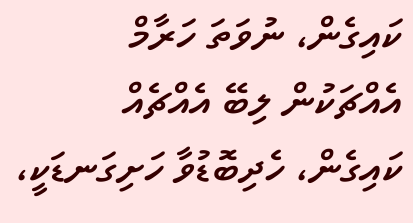ކައިގެން، ނުވަތަ ހަރާމް އެއްޗަކުން ލިބޭ އެއްޗެއް ކައިގެން، ހެދިބޮޑުވާ ހަށިގަނޑަކީ،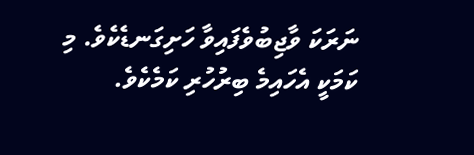ނަރަކަ ވާޖިބުވެފައިވާ ހަށިގަނޑެކެވެ. މި ކަމަކީ އެހައިމެ ބިރުހުރި ކަމެކެވެ.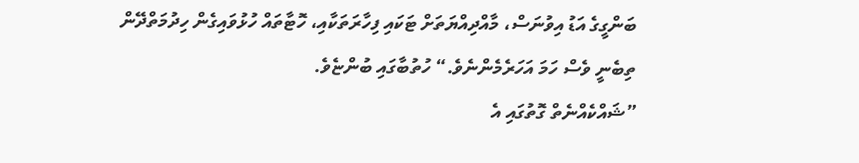ބަންގީގެ އަޑު އިވުނަސް، މާއްދިއްޔަތަށް ޓަކައި ފިހާރަތަކާއި، ހޮޓާތައް ހުޅުވައިގެން ހިދުމަތްދޭން ތިބެނީ ވެސް ހަމަ އަހަރެމެންނެވެ.“ ހުތުބާގައި ބުންޏެވެ.
”ޝައްކެއްނެތް ގޮތުގައި އެ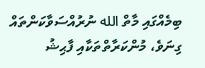ބިމެއްގައި މާތް الله ނުރުއްސަވާކަންތައް ގިނަވެ، މުންކަރާތްތަކާއި ފާޙިޝު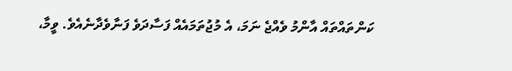ކަންތައްތައް އާންމު ވެއްޖެ ނަމަ، އެ މުޖުތަމައެއް ފަސާދަވެ ފަނާވެދާނެއެވެ. ވީމާ،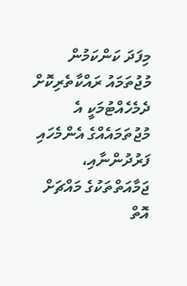މިފަދަ ކަންކަމުން މުޖުތަމައު ރައްކާތެރިކޮށް ދެމެހެއްޓުމަކީ އެ މުޖުތަމައެއްގެ އެންމެހައި ފަރުދުންނާއި، ޖަމާއަތްތަކުގެ މައްޗަށް އޮތް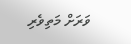ވަރަށް މަތިވެރި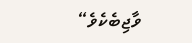ވާޖިބެކެވެ“